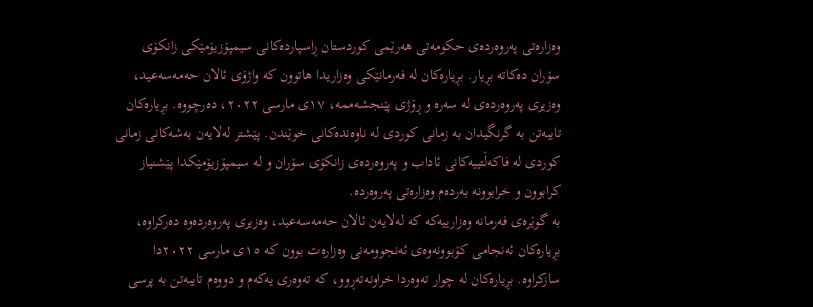وەزارەتی پەروەردەی حکومەتی هەرێمی کوردستان ڕاسپاردەکانی سیمپۆزیۆمێکی زانکۆی سۆران دەکاتە بڕیار. بڕیارەکان لە فەرمانێکی وەزاریدا هاتوون کە واژۆی ئالان حەمەسەعید، وەزیری پەروەردەی لە سەرە و ڕۆژی پێنجشەممە، ١٧ی مارسی ٢٠٢٢، دەرچووە. بڕیارەکان تایبەتن بە گرنگیدان بە زمانی کوردی لە ناوەندەکانی خوێندن. پێشتر لەلایەن بەشەکانی زمانی کوردی لە فاکەڵتییەکانی ئاداب و پەروەردەی زانکۆی سۆران و لە سیمپۆزیۆمێکدا پێشنیاز کرابوون و خرابوونە بەردەم وەزارەتی پەروەردە.
بە گوێرەی فەرمانە وەزارییەکە کە لەلایەن ئالان حەمەسەعید، وەزیری پەروەردەوە دەرکراوە، بڕیارەکان ئەنجامی کۆبوونەوەی ئەنجوومەنی وەزارەت بوون کە ١٥ی مارسی ٢٠٢٢دا سازکراوە. بڕیارەکان لە چوار تەوەردا خراونەتەڕوو، کە تەوەری یەکەم و دووەم تایبەتن بە پرسی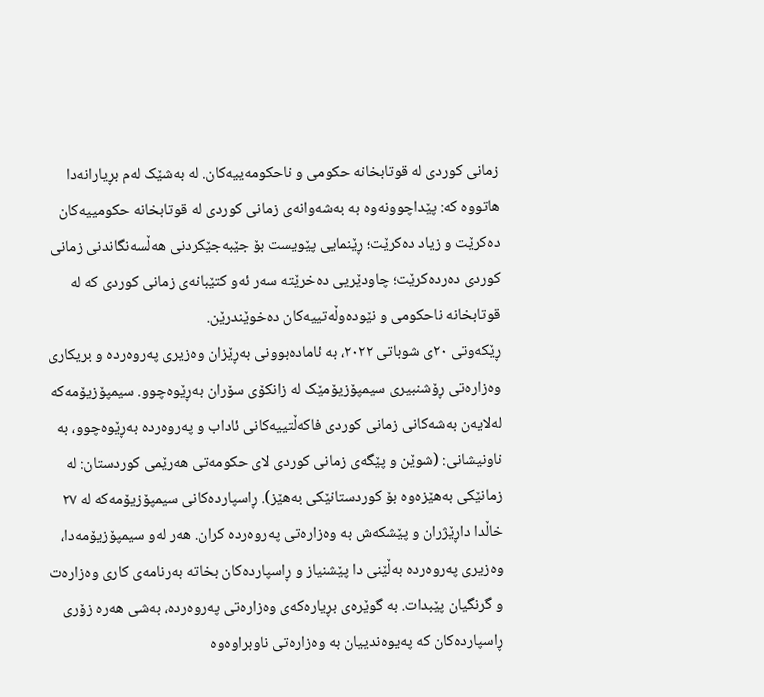زمانی کوردی لە قوتابخانە حکومی و ناحکومەییەکان. لە بەشێک لەم بڕیارانەدا هاتووە کە: پێداچوونەوە بە بەشەوانەی زمانی کوردی لە قوتابخانە حکومییەکان دەکرێت و زیاد دەکرێت؛ ڕێنمایی پێویست بۆ جێبەجێکردنی هەڵسەنگاندنی زمانی کوردی دەردەکرێت؛ چاودێریی دەخرێتە سەر ئەو کتێبانەی زمانی کوردی کە لە قوتابخانە ناحکومی و نێودەوڵەتییەکان دەخوێندرێن.
ڕێکەوتی ٢٠ی شوباتی ٢٠٢٢، بە ئامادەبوونی بەڕێزان وەزیری پەروەردە و بریکاری وەزارەتی ڕۆشنبیری سیمپۆزیۆمێک لە زانکۆی سۆران بەڕێوەچوو. سیمپۆزیۆمەکە لەلایەن بەشەکانی زمانی کوردی فاکەڵتییەکانی ئاداب و پەروەردە بەڕێوەچوو، بە ناونیشانی: (شوێن و پێگەی زمانی کوردی لای حکومەتی هەرێمی کوردستان: لە زمانێکی بەهێزەوە بۆ کوردستانێکی بەهێز). ڕاسپاردەکانی سیمپۆزیۆمەکە لە ٢٧ خاڵدا داڕێژران و پێشکەش بە وەزارەتی پەروەردە کران. هەر لەو سیمپۆزیۆمەدا، وەزیری پەروەردە بەڵێنی دا پێشنیاز و ڕاسپاردەکان بخاتە بەرنامەی کاری وەزارەت و گرنگیان پێبدات. بە گوێرەی بڕیارەکەی وەزارەتی پەروەردە، بەشی هەرە زۆری ڕاسپاردەکان کە پەیوەندییان بە وەزارەتی ناوبراوەوە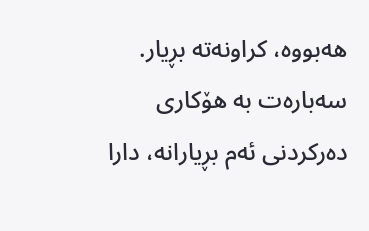هەبووە، کراونەتە بڕیار.
سەبارەت بە هۆکاری دەرکردنی ئەم بڕیارانە، دارا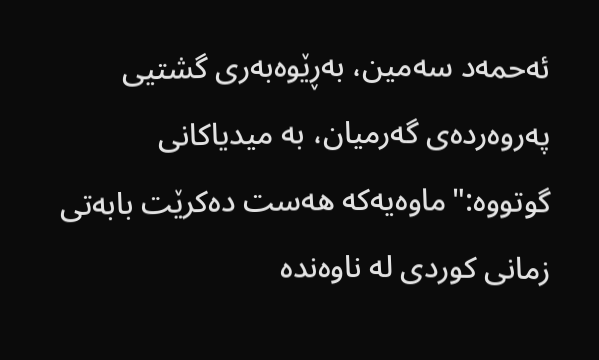ئەحمەد سەمین، بەڕێوەبەری گشتیی پەروەردەی گەرمیان، بە میدیاکانی گوتووە:"ماوەیەکە هەست دەکرێت بابەتی زمانی کوردی لە ناوەندە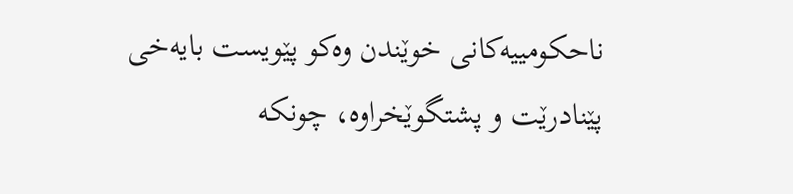ناحکومییەکانی خوێندن وەکو پێویست بایەخی پێنادرێت و پشتگوێخراوە، چونکە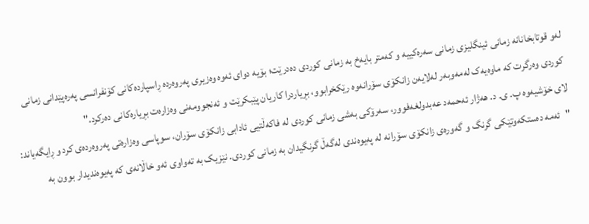لەو قوتابخانانە زمانی ئینگلیزی زمانی سەرەکییە و کەمتر بایەخ بە زمانی کوردی دەدرێت؛ بۆیە دوای ئەوە وەزیری پەروەردە ڕاسپاردەکانی کۆنفرانسی پەرەپێدانی زمانی کوردی وەرگرت کە ماوەیەک لەمەوبەر لەلایەن زانکۆی سۆرانەوە رێکخرابوو، بڕیاردرا کاریان پێبکرێت و ئەنجوومەنی وەزارەت بڕیارەکانی دەرکرد."
لای خۆشیەوە پ. ی. د. هەژار ئەحمەد عەبدولغەفوور، سەرۆکی بەشی زمانی کوردی لە فاکەڵتیی ئادابی زانکۆی سۆران، سوپاسی وەزارەتی پەروەردەی کرد و ڕایگەیاند: "ئەمە دەستکەوتێکی گرنگ و گەورەی زانکۆی سۆرانە لە پەیوەندی لەگەڵ گرنگیدان بە زمانی کوردی. نێزیک بە تەواوی ئەو خاڵانەی کە پەیوەندیدار بوون بە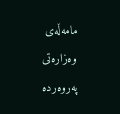مامەڵەی وەزارەتی پەروەردە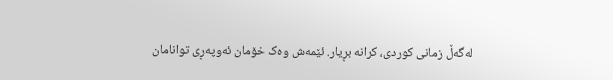لەگەڵ زمانی کوردی، کرانە بڕیار. ئێمەش وەک خۆمان ئەوپەڕی توانامان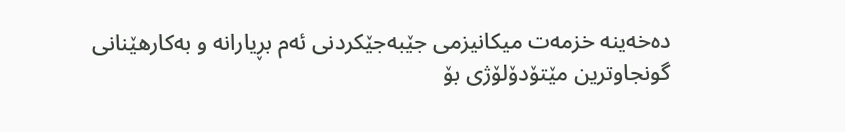دەخەینە خزمەت میکانیزمی جێبەجێکردنی ئەم بڕیارانە و بەکارهێنانی گونجاوترین مێتۆدۆلۆژی بۆ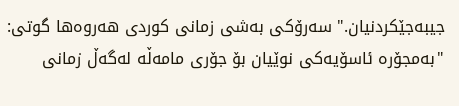جیبەجێکردنیان." سەرۆکی بەشی زمانی کوردی هەروەها گوتی: "بەمجۆرە ئاسۆیەکی نوێیان بۆ جۆری مامەڵە لەگەڵ زمانی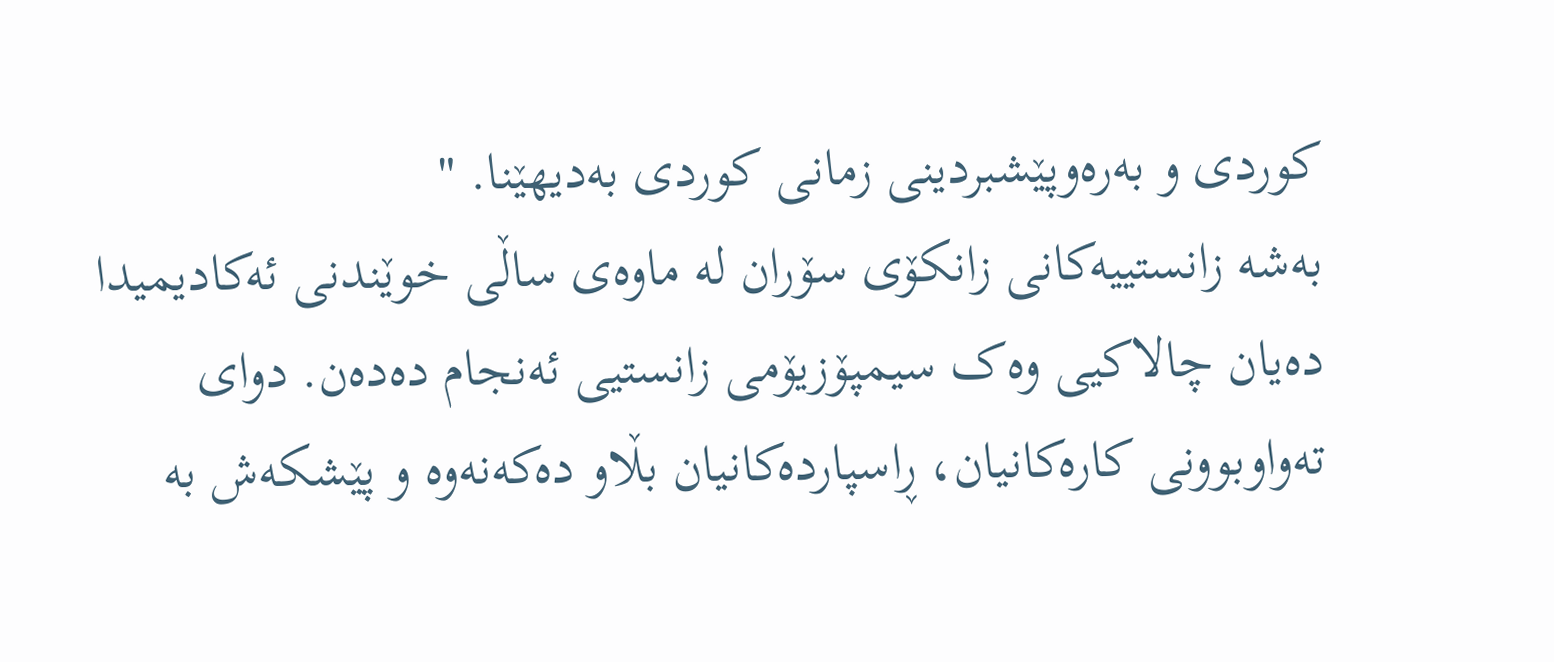کوردی و بەرەوپێشبردینی زمانی کوردی بەدیهێنا. "
بەشە زانستییەکانی زانکۆی سۆران لە ماوەی ساڵی خوێندنی ئەکادیمیدا دەیان چالاکیی وەک سیمپۆزیۆمی زانستیی ئەنجام دەدەن. دوای تەواوبوونی کارەکانیان، ڕاسپاردەکانیان بڵاو دەکەنەوە و پێشکەش بە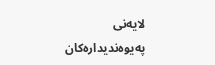لایەنی پەیوەندیدارەکان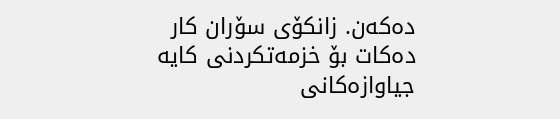دەکەن. زانکۆی سۆران کار دەکات بۆ خزمەتکردنی کایە جیاوازەکانی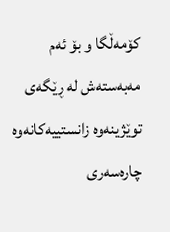کۆمەڵگا و بۆ ئەم مەبەستەش لە ڕێگەی توێژینەوە زانستییەکانەوە چارەسەری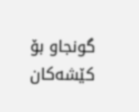گونجاو بۆ کێشەکان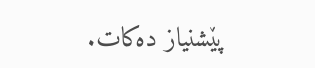پێشنیاز دەکات.